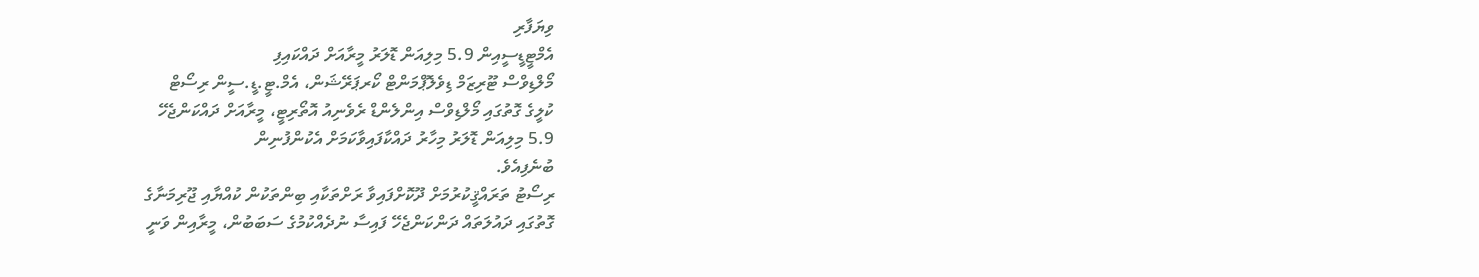ވިޔަފާރި
އެމްޓީޑީސީއިން 5.9 މިލިއަން ޑޮލަރު މީރާއަށް ދައްކައިފި
މޯލްޑިވްސް ޓޫރިޒަމް ޑިވެލޮޕްމަންޓް ކޯރޕަރޭޝަން، އެމް.ޓީ.ޑީ.ސީން ރިސޯޓް
ކުލީގެ ގޮތުގައި މޯލްޑިވްސް އިންލެންޑް ރެވެނިއު އޮތޯރިޓީ، މީރާއަށް ދައްކަންޖެހޭ
5.9 މިލިއަން ޑޮލަރު މިހާރު ދައްކާފައިވާކަމަށް އެކުންފުނިން
ބުނެފިއެވެ.
ރިސޯޓު ތަރައްޤީކުރުމަށް ދޫކޮށްފައިވާ ރަށްތަކާއި ބިންތަކުން ކުއްޔާއި ޖޫރިމަނާގެ
ގޮތުގައި ދައުލަތައް ދަންކަންޖެހޭ ފައިސާ ނުދެއްކުމުގެ ސަބަބުން، މީރާއިން ވަނީ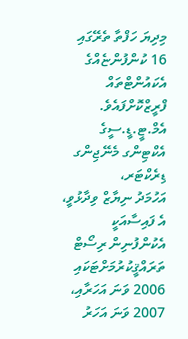މިދިޔަ ހަފްތާ ތެރޭގައި 16 ކުންފުންޏެއްގެ އެކައުންޓްތައް ފްރީޒްކޮށްފައެވެ. އެމް.ޓީ.ޑީ.ސީގެ އެކްޓިންގ މެނޭޖިންގ ޑިރެކްޓަރ،
އަހުމަދު ނިޔާޒް ވިދާޅުވީ، އެ ފައިސާއަކީ އެކުންފުނިން ރިސޯޓް
ތަރައްޤީކުރުމަށްޓަކައި 2006 ވަނަ އަހަރާއި، 2007 ވަނަ އަހަރު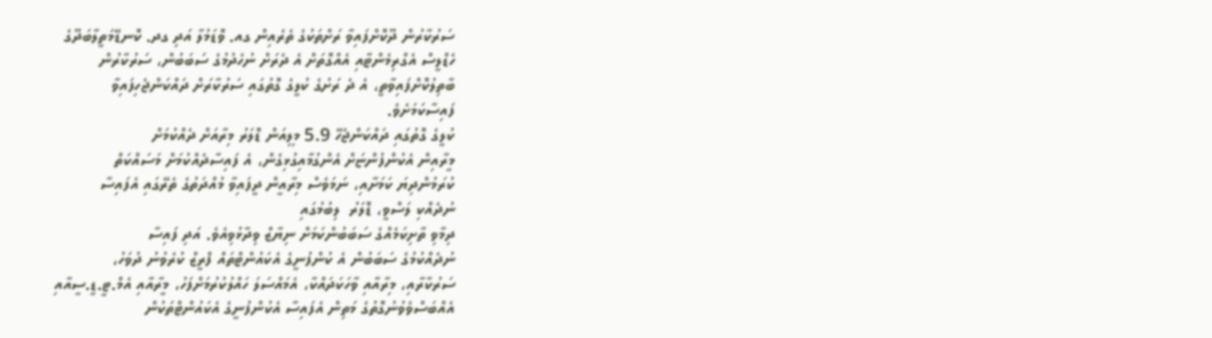ސަރުކާރުން ދޫކޮށްފައިވާ ރަށްތަކުގެ ތެރެއިން ގއ. ވޮޑަމުލާ އަދި ގދ. ކޮނޑޭމަތީލާބަދޫގެ
ހެޑްލީސް އެގްރިމެންޓާއި އެއްގޮތަށް އެ ދެރަށް ނުހެދުމުގެ ސަބަބުން، ސަރުކާރުން
ބާތިލުކޮށްފައިވާތީ، އެ ދެ ރަށުގެ ކުލީގެ ގޮތުގައި ސަރުކާރަށް ދައްކަންޖެހިފައިވާ
ފައިސާކަމަށެވެ.
ކުލީގެ ގޮތުގައި ދައްކަންޖެހޭ 5.9 މިލިއަން ޑޮލަރު މިރާއަށް ދެއްކުމަށް
މީރާއިން އެކުންފުންޏަށް އެންގުމާއިގުޅިގެން، އެ ފައިސާދެއްކުމަށް މަސައްކަތް
ކުރަމުންދިޔަ ކަމަށާއި، ނަމަވެސް މިރާއީން ދީފައިވާ މުއްދަތުގެ ތެރޭގައި އެފައިސާ
ނުދެއްކި ލަސްވީ، ޑޮލަރު  ލިބުމުގައި
ދިމާވި ތާށިކަމެއްގެ ސަބަބުންކަމަށް ނިޔާޒް ވިދާޅުވިއެވެ. އަދި ފައިސާ
ނުދެއްކުމުގެ ސަބަބުން އެ ކުންފުނީގެ އެކައުންޓްތައް ފްރީޒް ކުރެވުނު ދުވަހު،
ސަރުކާރާއި، މިރާއާއި ވާހަކަދައްކާ، އެމައްސަލަ ހައްލުކުރުމަށްފަހު، މީރާއާއި އެމް.ޓީ.ޑީ.ސީއާއި
އެއްބަސްވެވުނުގޮތުގެ މަތިން އެފައިސާ އެކުންފުނީގެ އެކައުންޓްތަކުން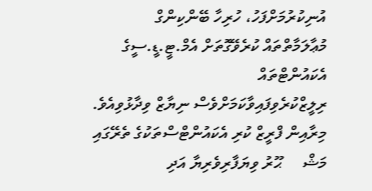އުނިކުރުމަށްފަހު، ހުރިހާ ބޭންކިންގް މުޢާލަމާތްތައް ކުރެވޭގޮތަށް އެމް.ޓީ.ޑީ.ސީގެ އެކައުންޓްތައް
ރިލީޒްކުރެވިފައިވާކަމަށްވެސް ނިޔާޒް ވިދާޅުވިއެވެ.
މިރާއިން ފްރީޒް ކުރި އެކައުންޓްސްތަކުގެ ތެރޭގައި މަޝް     ޙޫރު ވިޔަފާރިވެރިޔާ އަދި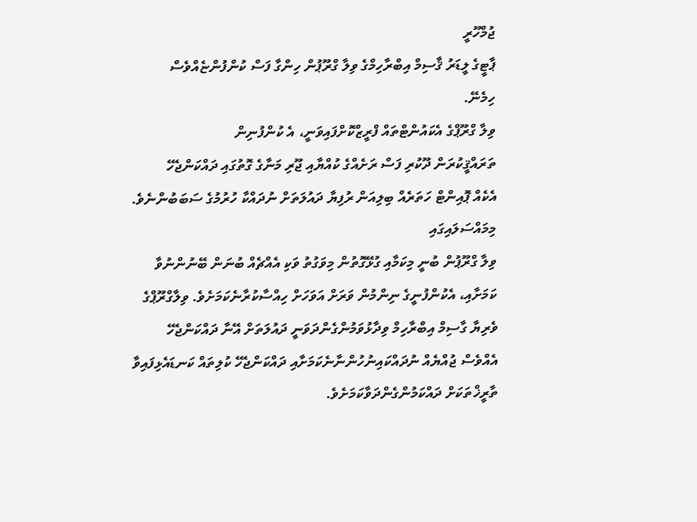ޖުމްހޫރީ
ޕާޓީގެ ލީޑަރު ޤާސިމް އިބްރާހިމްގެ ވިލާ ގްރޫޕުން ހިންގާ ފަސް ކުންފުންޏެއްވެސް
ހިމެނޭ.
ވިލާ ގްރޫޕްގެ އެކައުންޓްތައް ފްރީޒްކޮށްފައިވަނީ، އެ ކުންފުނިން
ތަރައްޤީކުރަން ދޫކުރި ފަސް ރަށެއްގެ ކުއްޔާއި ޖޫރި މަނާގެ ގޮތުގައި ދައްކަންޖެހޭ
އެކެއް ޕޮއިންޓް ހަތަރެއް ބިލިއަން ރުފިޔާ ދައުލަތަށް ނުދައްކާ ހުރުމުގެ ސަބަބުންނެވެ. މިމައްސަލައިގައި
ވިލާ ގްރޫޕުން ބުނީ މިކަމާއި ގުޅޭގޮތުން މިވަގުތު ވަކި އެއްޗެއް ބުނަން ބޭނުންނުވާ
ކަމަށާއި، އެކުންފުނީގެ ނިންމުން ވަރަށް އަވަހަށް ހިއްސާކުރާނެކަމަށެވެ. ވިލާގްރޫޕްގެ
ވެރިޔާ ގާސިމް އިބްރާހިމް ވިދާޅުވަމުންގެންދަވަނީ ދައުލަތަށް އޭނާ ދައްކަންޖެހޭ
އެއްވެސް ޖުއްޔެއް ނުދައްކައިނުހުންނާނެކަމަށާއި ދައްކަންޖެހޭ ކުލިތައް ކަނޑައެޅިފައިވާ
ތާރީޚްތަކަށް ދައްކަމުންގެންދަވާކަމަށެވެ.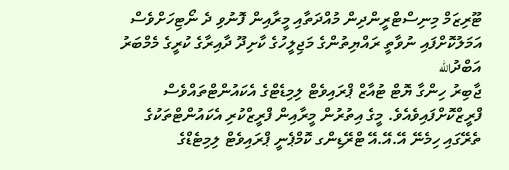ޓޫރިޒަމް މިނިސްޓްރީންދިން މުއްދަތާއި މީރާއިން ފޮނުވި ދެ ނޯޓިހަށްވެސް
އަމަލުކޮށްފައި ނުވާތީ ރައްޔިތުންގެ މަޖިލީހުގެ ކާށިދޫ ދާއިރާގެ ކުރީގެ މެމްބަރު
އަބްދުالله
ޖާބިރު ހިންގާ ޔޮޓް ޓުއާޒް ޕްރައިވެޓް ލިމިޑެޓްގެ އެކައުންޓްތައްވެސް
ފްރީޒްކޮށްފައިވެއެވެ. މީގެ އިތުރުން މީރާއިން ފްރީޒްކުރި އެކައުންޓްތަކުގެ
ތެރޭގައި ހިމެނޭ އޭ.އޭ.އޭ ޓްރޭޑިންގ ކޮމްޕެނީ ޕްރައިވެޓް ލިމިޓެޑްގެ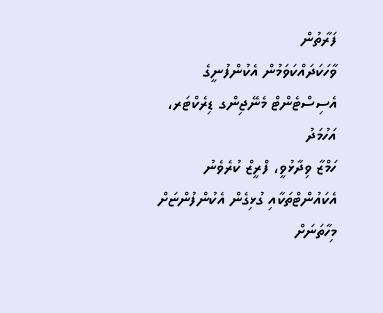ފަރާތުން
ވާހަކަދައްކަވަމުން އެކުންފުނީގެ އެސިސްޓެންޓް މެނޭޖިންގ ޑިރެކްޓަރ، އަހުމަދު
ހަމްޒާ ވިދާޅުވީ، ފްރީޒް ކުރެވެނު އެކައުންޓްތަކާއި ގުޅިގެން އެކުންފުންޏަށް
މިހާތަނަށް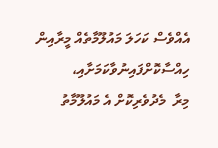އެއްވެސް ކަހަލަ މައުލޫމާތެއް މީރާއިން ހިއްސާކޮށްފައިނުވާކަމަށާއި،
މިރާ  މެދުވެރިކޮށް އެ މައުލޫމާތު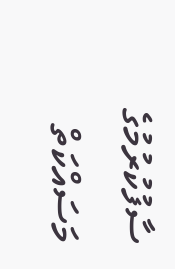ސާފުކުރުމުގެ
މަސައްކަތް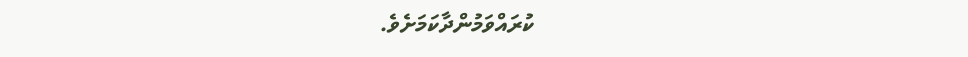ކުރައްވަމުންދާކަމަށެވެ.